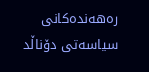ره‌هه‌نده‌كانی سیاسه‌تی دۆناڵد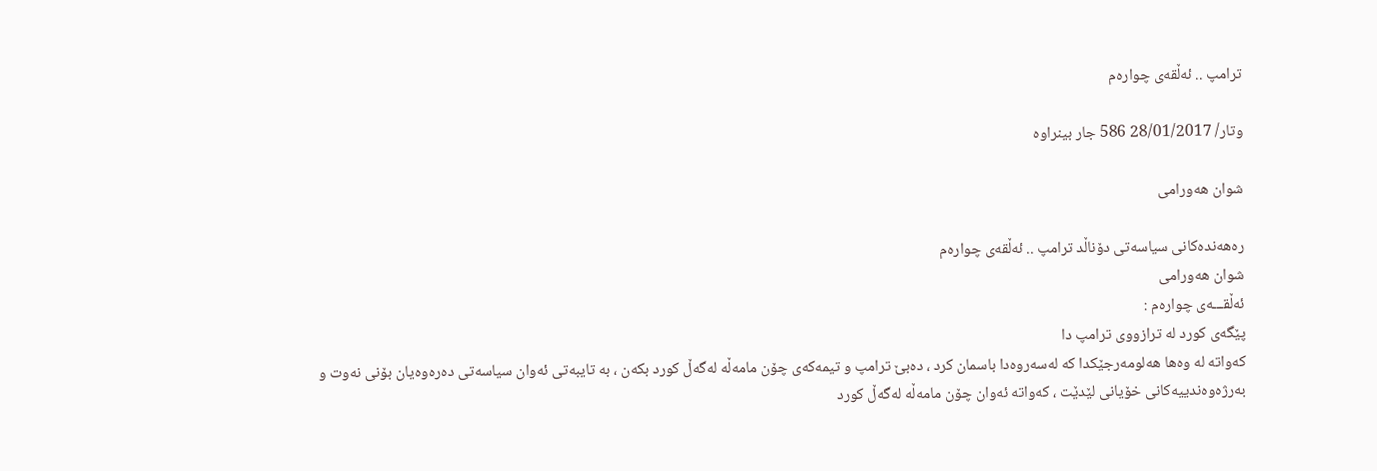ترامپ .. ئه‌ڵقه‌ی چواره‌م

وتار/ 28/01/2017 586 جار بینراوە

شوان هه‌ورامی

ره‌هه‌نده‌كانی سیاسه‌تی دۆناڵد ترامپ .. ئه‌ڵقه‌ی چواره‌م
شوان هه‌ورامی
ئه‌ڵقـــه‌ی چواره‌م :
پێگه‌ی كورد له‌ ترازووی ترامپ دا
كه‌واته‌ له‌ وه‌ها هه‌لومه‌رجێكدا كه‌ له‌سه‌روه‌دا باسمان كرد ، ده‌بێ ترامپ و تیمه‌كه‌ی چۆن مامه‌ڵه‌ له‌گه‌ڵ كورد بكه‌ن ، به‌ تایبه‌تی ئه‌وان سیاسه‌تی ده‌ره‌وه‌یان بۆنی نه‌وت و به‌رژه‌وه‌ندییه‌كانی خۆیانی لێدێت ، كه‌واته‌ ئه‌وان چۆن مامه‌ڵه‌ له‌گه‌ڵ كورد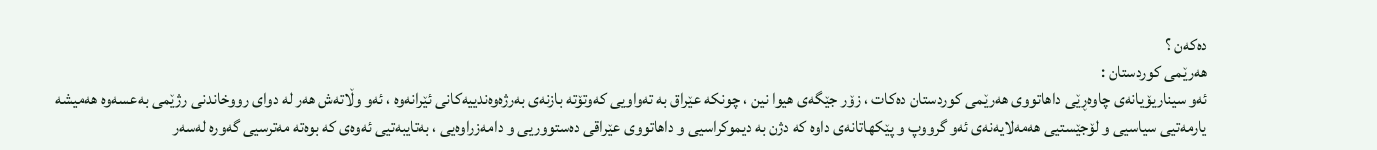ده‌كه‌ن ؟
هه‌رێمی كوردستان :
ئه‌و سیناریۆیانه‌ی چاوه‌ڕێی داهاتووی هه‌رێمی كوردستان ده‌كات ، زۆر جێگه‌ی هیوا نین ، چونكه‌ عێراق به‌ ته‌واویی كه‌وتۆته‌ بازنه‌ی به‌رژه‌وه‌ندییه‌كانی ئێرانه‌وه‌ ، ئه‌و وڵاته‌ش هه‌ر له‌ دوای رووخاندنی رژێمی به‌عسه‌وه‌ هه‌میشه‌ یارمه‌تیی سیاسیی و لۆجێستیی هه‌مه‌لایه‌نه‌ی ئه‌و گرووپ و پێكهاتانه‌ی داوه‌ كه‌ دژن به‌ دیموكراسیی و داهاتووی عێراقی ده‌ستووریی و دامه‌زراوه‌یی ، به‌تایبه‌تیی ئه‌وه‌ی كه‌ بوه‌ته‌ مه‌ترسیی گه‌وره‌ له‌سه‌ر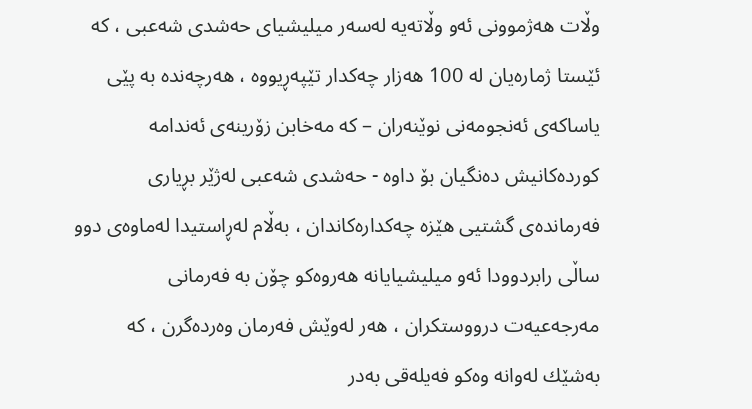وڵات هه‌ژموونی ئه‌و وڵاته‌یه‌ له‌سه‌ر میلیشیای حه‌شدی شه‌عبی ، كه‌ ئێستا ژماره‌یان له‌ 100 هه‌زار چه‌كدار تێپه‌ڕیووه‌ ، هه‌رچه‌نده‌ به‌ پێی یاساكه‌ی ئه‌نجومه‌نی نوێنه‌ران – كه‌ مه‌خابن زۆرینه‌ی ئه‌ندامه‌ كورده‌كانیش ده‌نگیان بۆ داوه‌ - حه‌شدی شه‌عبی له‌ژێر بڕیاری فه‌رمانده‌ی گشتیی هێزه‌ چه‌كداره‌كاندان ، به‌ڵام له‌ڕاستیدا له‌ماوه‌ی دوو ساڵی رابردوودا ئه‌و میلیشیایانه‌ هه‌روه‌كو چۆن به‌ فه‌رمانی مه‌رجه‌عیه‌ت درووستكران ، هه‌ر له‌وێش فه‌رمان وه‌رده‌گرن ، كه‌ به‌شێك له‌وانه‌ وه‌كو فه‌یله‌قی به‌در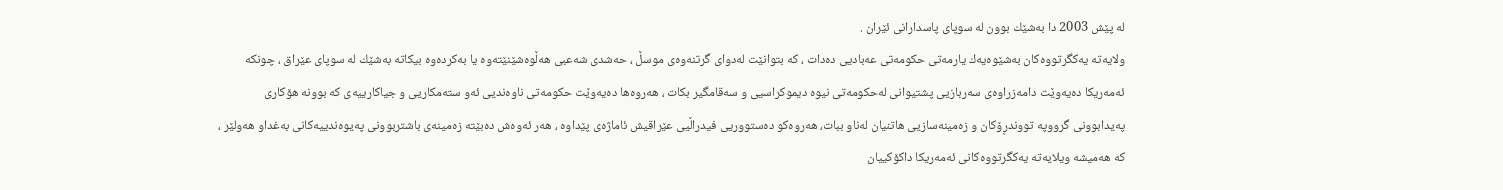له‌ پێش 2003 دا به‌شێك بوون له‌ سوپای پاسدارانی ئێران .
ولایه‌ته‌ یه‌كگرتووه‌كان به‌شێوه‌یه‌ك یارمه‌تی حكومه‌تی عه‌بادیی ده‌دات ، كه‌ بتوانێت له‌دوای گرتنه‌وه‌ی موسڵ ، حه‌شدی شه‌عبی هه‌ڵوه‌شێنێته‌وه‌ یا به‌كرده‌وه‌ بیكاته‌ به‌شێك له‌ سوپای عێراق ، چونكه‌ ئه‌مه‌ریكا ده‌یه‌وێت دامه‌زراوه‌ی سه‌ربازیی پشتیوانی له‌حكومه‌تی نیوه‌ دیموكراسیی و سه‌قامگیر بكات ، هه‌روه‌ها ده‌یه‌وێت حكومه‌تی ناوه‌ندیی ئه‌و سته‌مكاریی و جیاكارییه‌ی كه‌ بوونه‌ هۆكاری په‌یدابوونی گرووپه‌ تووندڕۆكان و زه‌مینه‌سازیی هاتنیان له‌ناو ببات، هه‌روه‌كو ده‌ستووریی فیدراڵیی عێراقیش ئاماژه‌ی پێداوه‌ ، هه‌ر ئه‌وه‌ش ده‌بێته‌ زه‌مینه‌ی باشتربوونی په‌یوه‌ندییه‌كانی به‌غداو هه‌ولێر ، كه‌ هه‌میشه‌ ویلایه‌ته‌ یه‌كگرتووه‌كانی ئه‌مه‌ریكا داكۆكییان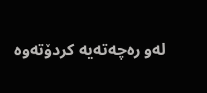له‌و ره‌چه‌ته‌یه‌ كردۆته‌وه‌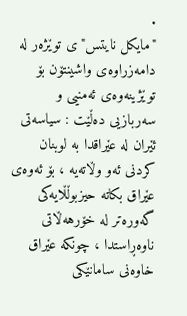.
"مایكل نایتس"ی توێژه‌ر له‌ دامه‌زراوه‌ی واشینتۆن بۆ توێژینه‌وه‌ی ئه‌منیی و سه‌ربازیی ده‌ڵێت : سیاسه‌تی ئێران له‌ عێراقدا به‌ لوبنان كردنی ئه‌و وڵاته‌یه‌ ، بۆ ئه‌وه‌ی عێراق بكاته‌ حیزبوڵڵایه‌كی گه‌وره‌تر له‌ خۆرهه‌ڵاتی ناوه‌ڕاستدا ، چونكه‌ عێراق خاوه‌نی سامانێكی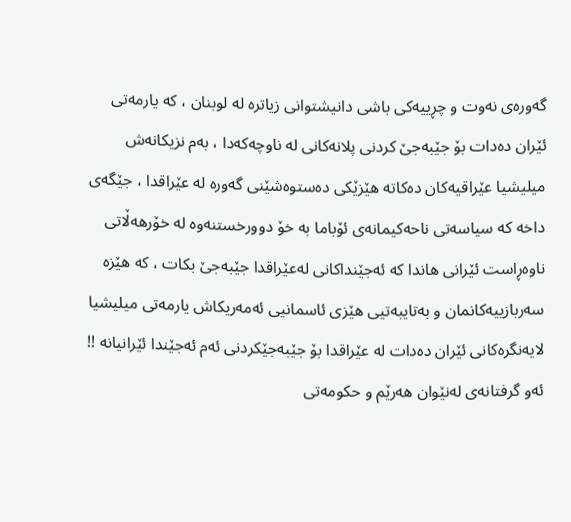گه‌وره‌ی نه‌وت و چڕییه‌كی باشی دانیشتوانی زیاتره‌ له‌ لوبنان ، كه‌ یارمه‌تی ئێران ده‌دات بۆ جێبه‌جێ كردنی پلانه‌كانی له‌ ناوچه‌كه‌دا ، به‌م نزیكانه‌ش میلیشیا عێراقیه‌كان ده‌كاته‌ هێزێكی ده‌ستوه‌شێنی گه‌وره‌ له‌ عێراقدا ، جێگه‌ی داخه‌ كه‌ سیاسه‌تی ناحه‌كیمانه‌ی ئۆباما به‌ خۆ دوورخستنه‌وه‌ له‌ خۆرهه‌ڵاتی ناوه‌ڕاست ئێرانی هاندا كه‌ ئه‌جێنداكانی له‌عێراقدا جێبه‌جێ بكات ، كه‌ هێزه‌ سه‌ربازییه‌كانمان و به‌تایبه‌تیی هێزی ئاسمانیی ئه‌مه‌ریكاش یارمه‌تی میلیشیا لایه‌نگره‌كانی ئێران ده‌دات له‌ عێراقدا بۆ جێبه‌جێكردنی ئه‌م ئه‌جێندا ئێرانیانه‌ !!
ئه‌و گرفتانه‌ی له‌نێوان هه‌رێم و حكومه‌تی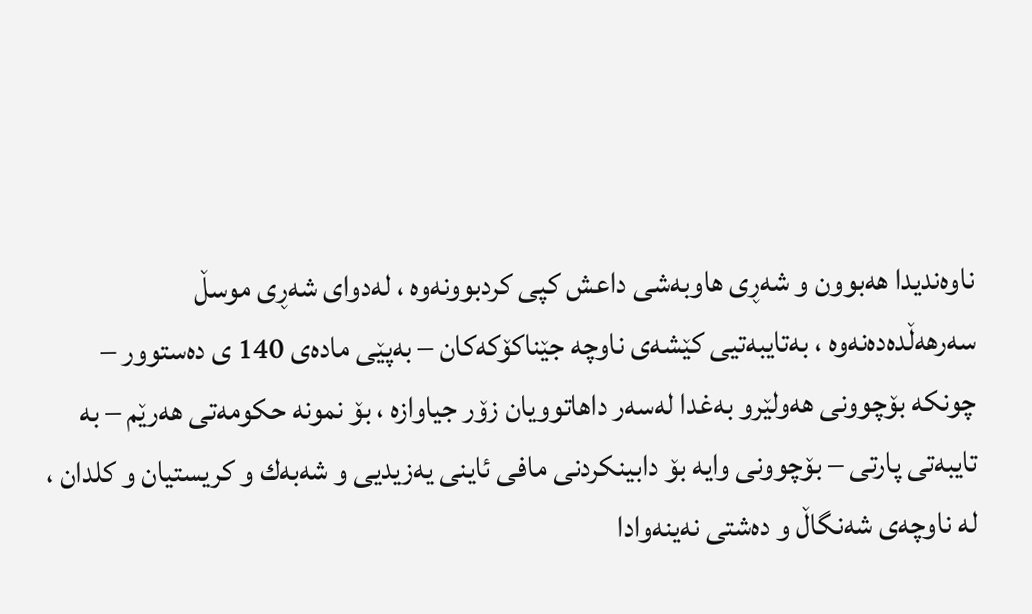ناوه‌ندیدا هه‌بوون و شه‌ڕی هاوبه‌شی داعش كپی كردبوونه‌وه‌ ، له‌دوای شه‌ڕی موسڵ سه‌رهه‌ڵده‌ده‌نه‌وه‌ ، به‌تایبه‌تیی كێشه‌ی ناوچه‌ جێناكۆكه‌كان – به‌پێی ماده‌ی 140 ی ده‌ستوور – چونكه‌ بۆچوونی هه‌ولێرو به‌غدا له‌سه‌ر داهاتوویان زۆر جیاوازه‌ ، بۆ نمونه‌ حكومه‌تی هه‌رێم – به‌ تایبه‌تی پارتی – بۆچوونی وایه‌ بۆ دابینكردنی مافی ئاینی یه‌زیدیی و شه‌به‌ك و كریستیان و كلدان ، له‌ ناوچه‌ی شه‌نگاڵ و ده‌شتی نه‌ینه‌وادا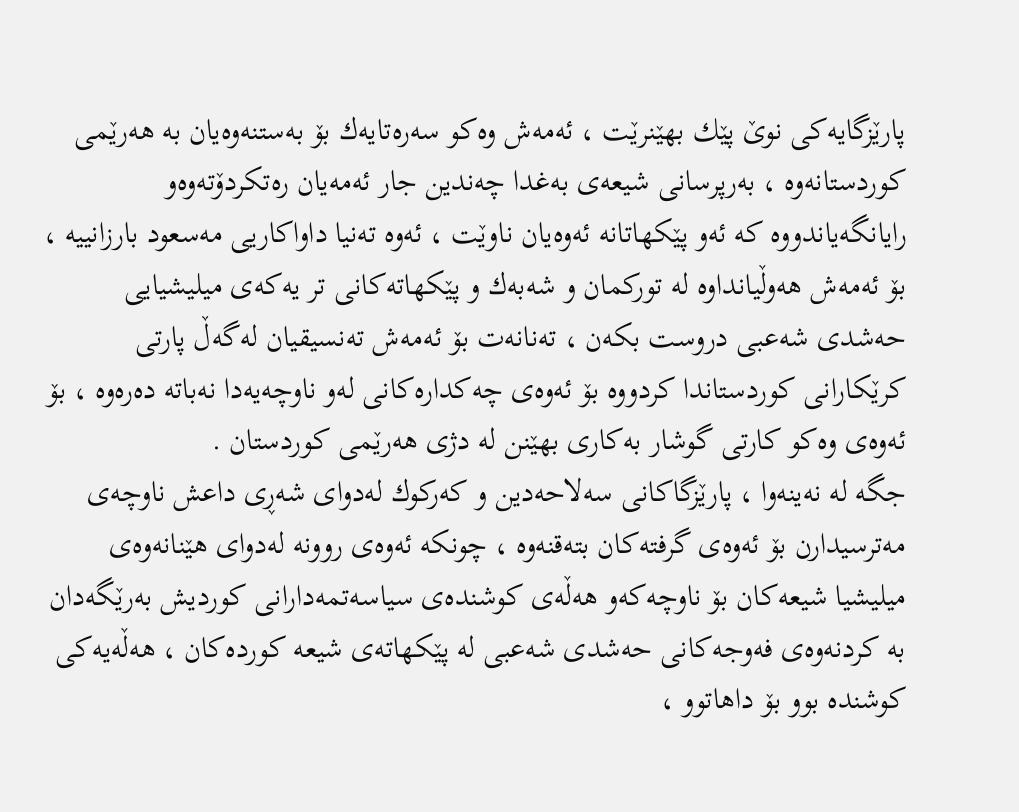پارێزگایه‌كی نوێ پێك بهێنرێت ، ئه‌مه‌ش وه‌كو سه‌ره‌تایه‌ك بۆ به‌ستنه‌وه‌یان به‌ هه‌رێمی كوردستانه‌وه‌ ، به‌رپرسانی شیعه‌ی به‌غدا چه‌ندین جار ئه‌مه‌یان ره‌تكردۆته‌وه‌و رایانگه‌یاندووه‌ كه‌ ئه‌و پێكهاتانه‌ ئه‌وه‌یان ناوێت ، ئه‌وه‌ ته‌نیا داواكاریی مه‌سعود بارزانییه‌ ، بۆ ئه‌مه‌ش هه‌وڵیانداوه‌ له‌ توركمان و شه‌به‌ك و پێكهاته‌كانی تر یه‌كه‌ی میلیشیایی حه‌شدی شه‌عبی دروست بكه‌ن ، ته‌نانه‌ت بۆ ئه‌مه‌ش ته‌نسیقیان له‌گه‌ڵ پارتی كرێكارانی كوردستاندا كردووه‌ بۆ ئه‌وه‌ی چه‌كداره‌كانی له‌و ناوچه‌یه‌دا نه‌باته‌ ده‌ره‌وه‌ ، بۆ ئه‌وه‌ی وه‌كو كارتی گوشار به‌كاری بهێنن له‌ دژی هه‌رێمی كوردستان .
جگه‌ له‌ نه‌ینه‌وا ، پارێزگاكانی سه‌لاحه‌دین و كه‌ركوك له‌دوای شه‌ڕی داعش ناوچه‌ی مه‌ترسیدارن بۆ ئه‌وه‌ی گرفته‌كان بته‌قنه‌وه‌ ، چونكه‌ ئه‌وه‌ی روونه‌ له‌دوای هێنانه‌وه‌ی میلیشیا شیعه‌كان بۆ ناوچه‌كه‌و هه‌ڵه‌ی كوشنده‌ی سیاسه‌تمه‌دارانی كوردیش به‌رێگه‌دان به‌ كردنه‌وه‌ی فه‌وجه‌كانی حه‌شدی شه‌عبی له‌ پێكهاته‌ی شیعه‌ كورده‌كان ، هه‌ڵه‌یه‌كی كوشنده‌ بوو بۆ داهاتوو ،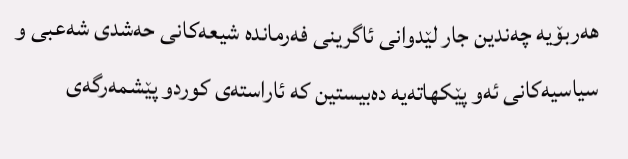هه‌ربۆیه‌ چه‌ندین جار لێدوانی ئاگرینی فه‌رمانده‌ شیعه‌كانی حه‌شدی شه‌عبی و سیاسیه‌كانی ئه‌و پێكهاته‌یه‌ ده‌بیستین كه‌ ئاراسته‌ی كوردو پێشمه‌رگه‌ی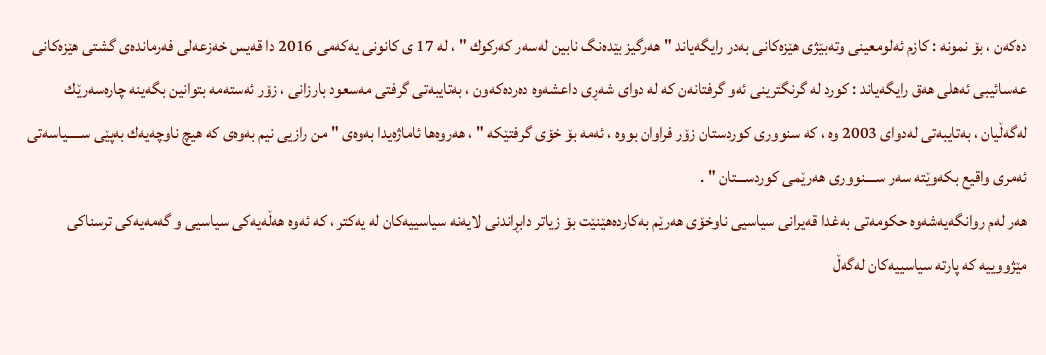ده‌كه‌ن ، بۆ نمونه‌ : كازم ئه‌لومعینی وته‌بێژی هێزه‌كانی به‌در رایگه‌یاند " هه‌رگیز بێده‌نگ نابین له‌سه‌ر كه‌ركوك " ، له‌ 17 ی كانونی یه‌كه‌می 2016 دا قه‌یس خه‌زعه‌لی فه‌رمانده‌ی گشتی هێزه‌كانی عه‌سائیبی ئه‌هلی هه‌ق رایگه‌یاند : كورد له‌ گرنگترینی ئه‌و گرفتانه‌ن كه‌ له‌ دوای شه‌ڕی داعشه‌وه‌ ده‌رده‌كه‌ون ، به‌تایبه‌تی گرفتی مه‌سعود بارزانی ، زۆر ئه‌سته‌مه‌ بتوانین بگه‌ینه‌ چاره‌سه‌رێك له‌گه‌ڵیان ، به‌تایبه‌تی له‌دوای 2003 وه‌ ، كه‌ سنووری كوردستان زۆر فراوان بووه‌ ، ئه‌مه‌ بۆ خۆی گرفتێكه‌ " ، هه‌روه‌ها ئاماژه‌یدا به‌وه‌ی " من رازیی نیم به‌وه‌ی كه‌ هیچ ناوچه‌یه‌ك به‌پێی ســـــیاسه‌تی ئه‌مری واقیع بكه‌وێته‌ سه‌ر ســــنووری هه‌رێمی كوردســـتان " .
هه‌ر له‌م روانگه‌یه‌شه‌وه‌ حكومه‌تی به‌غدا قه‌یرانی سیاسیی ناوخۆی هه‌رێم به‌كارده‌هێنێت بۆ زیاتر دابڕاندنی لایه‌نه‌ سیاسییه‌كان له‌ یه‌كتر ، كه‌ ئه‌وه‌ هه‌ڵه‌یه‌كی سیاسیی و گه‌مه‌یه‌كی ترسناكی مێژووییه‌ كه‌ پارته‌ سیاسییه‌كان له‌گه‌ڵ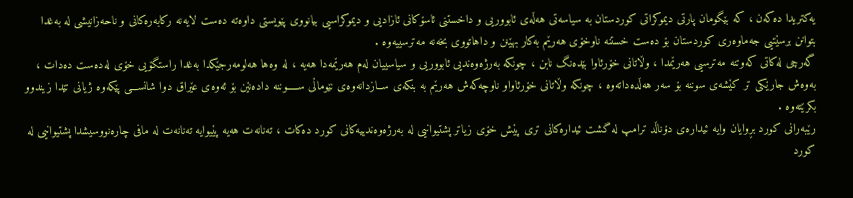یه‌كتریدا ده‌كه‌ن ، كه‌ بێگومان پارتی دیموكراتی كوردستان به‌ سیاسه‌تی هه‌ڵه‌ی ئابووریی و داخستنی ئاسۆكانی ئازادیی و دیموكراسیی بیانووی پێویستی داوه‌ته‌ ده‌ست لایه‌نه‌ ركابه‌ره‌كانی و ناحه‌زانیشی له‌ به‌غدا بتوانن برسێتیی جه‌ماوه‌ری كوردستان بۆ ده‌ست خستنه‌ ناوخۆی هه‌رێم به‌كار بهێنن و داهاتووی بخه‌نه‌ مه‌ترسییه‌وه‌ .
گه‌رچی له‌كاتی كه‌وتنه‌ مه‌ترسیی هه‌رێمدا ، وڵاتانی خۆرئاوا بێده‌نگ نابن ، چونكه‌ به‌رژه‌وه‌ندیی ئابووریی و سیاسییان له‌م هه‌رێمه‌دا هه‌یه‌ ، له‌ وه‌ها هه‌لومه‌رجێكدا به‌غدا راستگۆیی خۆی له‌ده‌ست ده‌دات ، به‌وه‌ش جارێكی تر كێشه‌ی سوننه‌ بۆ سه‌ر هه‌ڵده‌داته‌وه‌ ، چونكه‌ وڵاتانی خۆرئاواو ناوچه‌كه‌ش هه‌رێم به‌ بنكه‌ی ســازدانه‌وه‌ی نێوماڵی ســـــوننه‌ داده‌نێن بۆ ئه‌وه‌ی عێراق دوا شانســـی پێكه‌وه‌ ژیانی تێدا زیندوو بكرێته‌وه‌ .
رێبه‌رانی كورد بڕوایان وایه‌ ئیداره‌ی دۆناڵد ترامپ له‌ گشت ئیداره‌كانی تری پێش خۆی زیاتر پشتیوانیی له‌ به‌رژه‌وه‌ندییه‌كانی كورد ده‌كات ، ته‌نانه‌ت هه‌یه‌ پێیوایه‌ ته‌نانه‌ت له‌ مافی چاره‌نووسیشدا پشتیوانیی له‌ كورد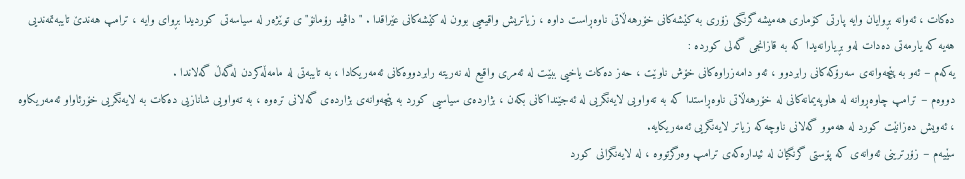ده‌كات ، ئه‌وانه‌ بڕوایان وایه‌ پارتی كۆماری هه‌میشه‌ گرنگی زۆری به‌ كێشه‌كانی خۆرهه‌ڵاتی ناوه‌ڕاست داوه‌ ، زیاتریش واقیعیی بوون له‌ كێشه‌كانی عێراقدا . "داڤید رۆمانۆ"ی توێژه‌ر له‌ سیاسه‌تی كوردیدا بڕوای وایه‌ ، ترامپ هه‌ندێ تایبه‌تمه‌ندیی هه‌یه‌ كه‌ یارمه‌تی ده‌دات له‌و بڕیارانه‌یدا كه‌ به‌ قازانجی گه‌لی كورده‌ :
یه‌كه‌م – ئه‌و به‌ پێچه‌وانه‌ی سه‌رۆكه‌كانی رابردوو ، ئه‌و دامه‌زراوه‌كانی خۆش ناوێت ، حه‌ز ده‌كات یاخیی ببێت له‌ ئه‌مری واقیع له‌ نه‌ریته‌ رابردووه‌كانی ئه‌مه‌ریكادا ، به‌ تایبه‌تی له‌ مامه‌ڵه‌كردن له‌گه‌ڵ گه‌لاندا .
دووه‌م – ترامپ چاوه‌ڕوانه‌ له‌ هاوپه‌یمانه‌كانی له‌ خۆرهه‌ڵاتی ناوه‌ڕاستدا كه‌ به‌ ته‌واویی لایه‌نگریی له‌ ئه‌جێنداكانی بكه‌ن ، بژارده‌ی سیاسیی كورد به‌ پێچه‌وانه‌ی بژارده‌ی گه‌لانی تره‌وه‌ ، به‌ ته‌واویی شانازیی ده‌كات به‌ لایه‌نگریی خۆرئاواو ئه‌مه‌ریكاوه‌ ، ئه‌ویش ده‌زانێت كورد له‌ هه‌موو گه‌لانی ناوچه‌كه‌ زیاتر لایه‌نگریی ئه‌مه‌ریكایه‌.
سێیه‌م – زۆرترینی ئه‌وانه‌ی كه‌ پۆستی گرنگیان له‌ ئیداره‌كه‌ی ترامپ وه‌رگرتووه‌ ، له‌ لایه‌نگرانی كورد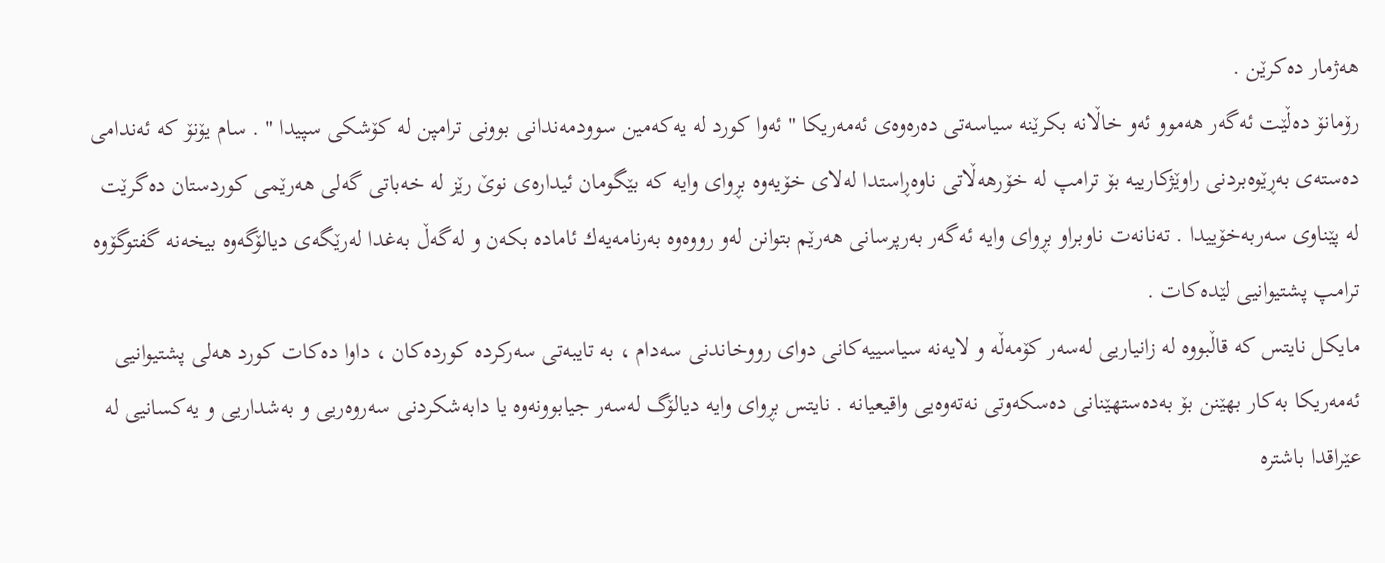هه‌ژمار ده‌كرێن .
رۆمانۆ ده‌ڵێت ئه‌گه‌ر هه‌موو ئه‌و خاڵانه‌ بكرێنه‌ سیاسه‌تی ده‌ره‌وه‌ی ئه‌مه‌ریكا " ئه‌وا كورد له‌ یه‌كه‌مین سوودمه‌ندانی بوونی ترامپن له‌ كۆشكی سپیدا " . سام یۆنۆ كه‌ ئه‌ندامی ده‌سته‌ی به‌ڕێوه‌بردنی راوێژكارییه‌ بۆ ترامپ له‌ خۆرهه‌ڵاتی ناوه‌ڕاستدا له‌لای خۆیه‌وه‌ بڕوای وایه‌ كه‌ بێگومان ئیداره‌ی نوێ رێز له‌ خه‌باتی گه‌لی هه‌رێمی كوردستان ده‌گرێت له‌ پێناوی سه‌ربه‌خۆییدا . ته‌نانه‌ت ناوبراو بڕوای وایه‌ ئه‌گه‌ر به‌رپرسانی هه‌رێم بتوانن له‌و رووه‌وه‌ به‌رنامه‌یه‌ك ئاماده‌ بكه‌ن و له‌گه‌ڵ به‌غدا له‌رێگه‌ی دیالۆگه‌وه‌ بیخه‌نه‌ گفتوگۆوه‌ ترامپ پشتیوانیی لێده‌كات .
مایكل نایتس كه‌ قاڵبووه‌ له‌ زانیاریی له‌سه‌ر كۆمه‌ڵه‌ و لایه‌نه‌ سیاسییه‌كانی دوای رووخاندنی سه‌دام ، به‌ تایبه‌تی سه‌ركرده‌ كورده‌كان ، داوا ده‌كات كورد هه‌لی پشتیوانیی ئه‌مه‌ریكا به‌كار بهێنن بۆ به‌ده‌ستهێنانی ده‌سكه‌وتی نه‌ته‌وه‌یی واقیعیانه‌ . نایتس بڕوای وایه‌ دیالۆگ له‌سه‌ر جیابوونه‌وه‌ یا دابه‌شكردنی سه‌روه‌ریی و به‌شداریی و یه‌كسانیی له‌ عێراقدا باشتره‌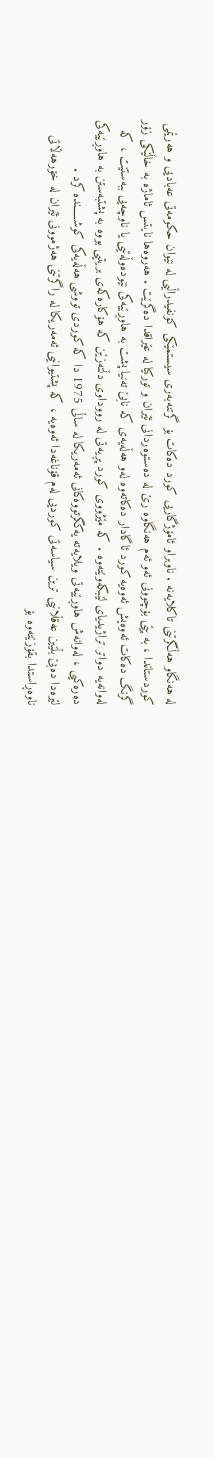له‌ هه‌نگاو هه‌ڵگرتنی تاكلایه‌نه‌ . ناوبراو ئامۆژگاریی كورد ده‌كات بۆ گرتنه‌به‌ری سیستمێكی كۆنفیدراڵیی له‌ نێوان حكومه‌تی عه‌بادیی و هه‌رێمی كوردستاندا ، به‌ پێی بۆچوونی ئه‌و ئه‌م هه‌نگاوه‌ رێ له‌ ده‌ستوه‌ردانی ئێران و توركیا له‌ عێراقدا ده‌گرێت . هه‌روه‌ها نایتس ئاماژه‌ به‌ خاڵێكی زۆر گرنگ ده‌كات ئه‌وه‌یش ئه‌وه‌یه‌ كورد ئاگادار ده‌كاته‌وه‌ له‌و هه‌ڵه‌یه‌ی كه‌ نابێ ته‌نیا پشت به‌ هاوڕێیه‌كی نێوده‌وڵه‌تیی یا ناوچه‌یی ببه‌ستێت ، كه‌ له‌وانه‌یه‌ دواتر تراژیدیای لێبكه‌وێته‌وه‌ . كه‌ مێژووی كورد پڕیه‌تی له‌ رووداوی دڵته‌زێن كه‌ هۆكاره‌كه‌ی بریتیی بووه‌ به‌ پشتبه‌ستن به‌ هاوڕێیه‌كی ده‌ره‌كیی ، له‌وانه‌ش هاوڕێیه‌تی ویلایه‌ته‌ یه‌كگرتووه‌كانی ئه‌مه‌ریكا له‌ ساڵی 1975 دا كه‌ كوردی تووشی هه‌ڵه‌یه‌كی كوشـــــنده‌ كرد .
لێره‌دا ده‌بێ بڵێین عه‌قڵانیی ترین سیاسه‌تی كوردیی له‌م قۆناغه‌دا ئه‌وه‌یه‌ ، كه‌ پشتیوانیی ئه‌مه‌ریكا له‌ راگرتنی هه‌ژموونی ئێران له‌ خۆرهه‌ڵاتی ناوه‌ڕاستدا بقۆزێته‌وه‌ بۆ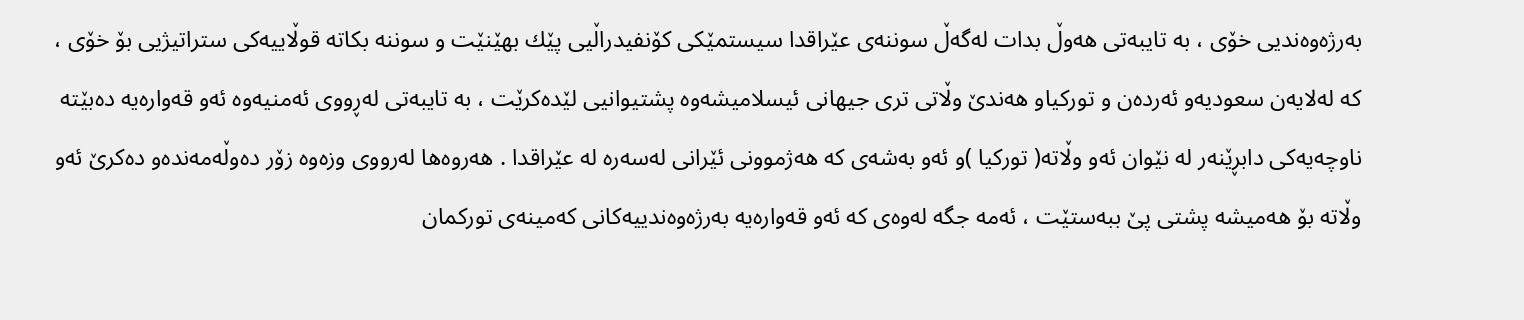به‌رژه‌وه‌ندیی خۆی ، به‌ تایبه‌تی هه‌وڵ بدات له‌گه‌ڵ سوننه‌ی عێراقدا سیستمێكی كۆنفیدراڵیی پێك بهێنێت و سوننه‌ بكاته‌ قوڵاییه‌كی ستراتیژیی بۆ خۆی ، كه‌ له‌لایه‌ن سعودیه‌و ئه‌رده‌ن و توركیاو هه‌ندێ وڵاتی تری جیهانی ئیسلامیشه‌وه‌ پشتیوانیی لێده‌كرێت ، به‌ تایبه‌تی له‌ڕووی ئه‌منیه‌وه‌ ئه‌و قه‌واره‌یه‌ ده‌بێته‌ ناوچه‌یه‌كی دابڕێنه‌ر له‌ نێوان ئه‌و وڵاته‌( توركیا )و ئه‌و به‌شه‌ی كه‌ هه‌ژموونی ئێرانی له‌سه‌ره‌ له‌ عێراقدا . هه‌روه‌ها له‌رووی وزه‌وه‌ زۆر ده‌وڵه‌مه‌نده‌و ده‌كرێ ئه‌و وڵاته‌ بۆ هه‌میشه‌ پشتی پێ ببه‌ستێت ، ئه‌مه‌ جگه‌ له‌وه‌ی كه‌ ئه‌و قه‌واره‌یه‌ به‌رژه‌وه‌ندییه‌كانی كه‌مینه‌ی توركمان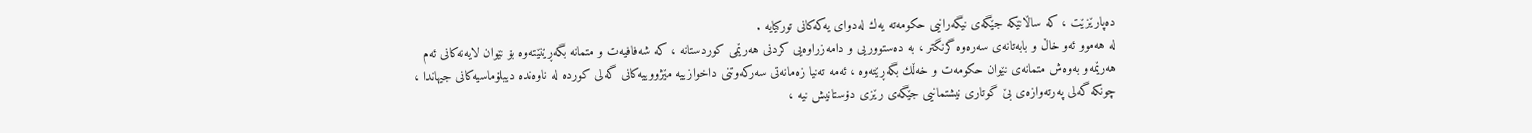ده‌پارێزێت ، كه‌ ساڵانێكه‌ جێگه‌ی نیگه‌رانیی حكومه‌ته‌ یه‌ك له‌دوای یه‌كه‌كانی توركیایه‌ .
له‌ هه‌موو ئه‌و خاڵ و بابه‌تانه‌ی سه‌ره‌وه‌ گرنگتر ، به‌ ده‌ستووریی و دامه‌زراوه‌یی كردنی هه‌رێمی كوردستانه‌ ، كه‌ شه‌فافیه‌ت و متمانه‌ بگه‌ڕێنێته‌وه‌ بۆ نێوان لایه‌نه‌كانی ئه‌م هه‌رێمه‌و به‌وه‌ش متمانه‌ی نێوان حكومه‌ت و خه‌ڵك بگه‌ڕێته‌وه‌ ، ئه‌مه‌ ته‌نیا زه‌مانه‌تی سه‌ركه‌وتنی داخوازییه‌ مێژووییه‌كانی گه‌لی كورده‌ له‌ ناوه‌نده‌ دیبلۆماسیه‌كانی جیهاندا ، چونكه‌ گه‌لی په‌رته‌وازه‌ی بێ گوتاری نیشتمانیی جێگه‌ی رێزی دۆستانیش نیه‌ ،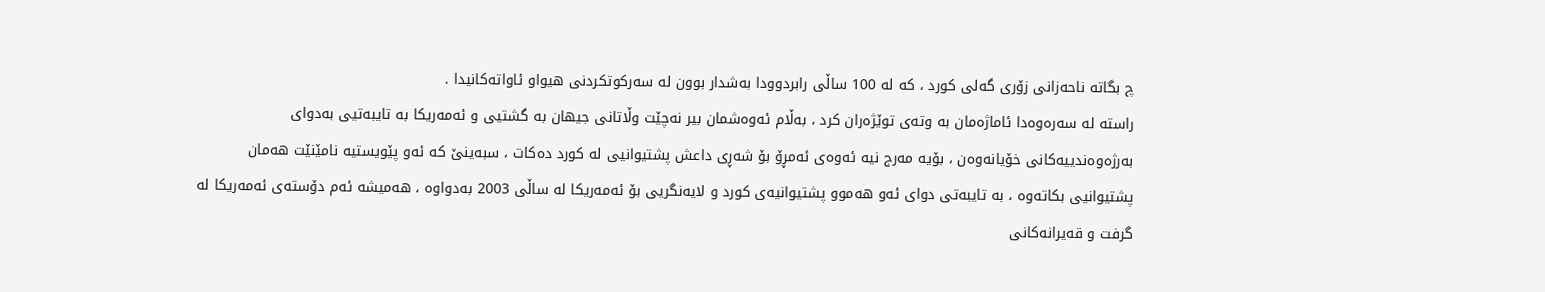چ بگاته‌ ناحه‌زانی زۆری گه‌لی كورد ، كه‌ له‌ 100 ساڵی رابردوودا به‌شدار بوون له‌ سه‌ركوتكردنی هیواو ئاواته‌كانیدا .
راسته‌ له‌ سه‌ره‌وه‌دا ئاماژه‌مان به‌ وته‌ی توێژه‌ران كرد ، به‌ڵام ئه‌وه‌شمان بیر نه‌چێت وڵاتانی جیهان به‌ گشتیی و ئه‌مه‌ریكا به‌ تایبه‌تیی به‌دوای به‌رژه‌وه‌ندییه‌كانی خۆیانه‌وه‌ن ، بۆیه‌ مه‌رج نیه‌ ئه‌وه‌ی ئه‌مڕۆ بۆ شه‌ڕی داعش پشتیوانیی له‌ كورد ده‌كات ، سبه‌ینێ كه‌ ئه‌و پێویستیه‌ نامێنێت هه‌مان پشتیوانیی بكاته‌وه‌ ، به‌ تایبه‌تی دوای ئه‌و هه‌موو پشتیوانیه‌ی كورد و لایه‌نگریی بۆ ئه‌مه‌ریكا له‌ ساڵی 2003 به‌دواوه‌ ، هه‌میشه‌ ئه‌م دۆسته‌ی ئه‌مه‌ریكا له‌ گرفت و قه‌یرانه‌كانی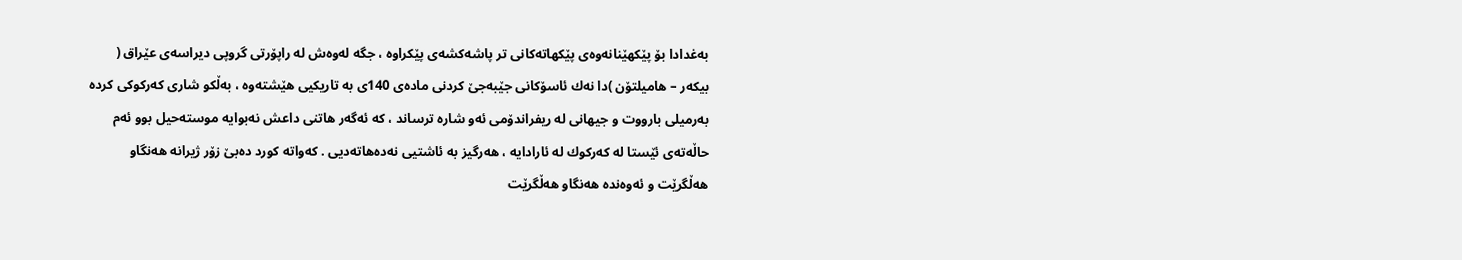به‌غدادا بۆ پێكهێنانه‌وه‌ی پێكهاته‌كانی تر پاشه‌كشه‌ی پێكراوه‌ ، جگه‌ له‌وه‌ش له‌ راپۆرتی گروپی دیراسه‌ی عێراق ( بیكه‌ر – هامیلتۆن )دا نه‌ك ئاسۆكانی جێبه‌جێ كردنی ماده‌ی 140ی به‌ تاریكیی هێشته‌وه‌ ، به‌ڵكو شاری كه‌ركوكی كرده‌ به‌رمیلی بارووت و جیهانی له‌ ریفراندۆمی ئه‌و شاره‌ ترساند ، كه‌ ئه‌گه‌ر هاتنی داعش نه‌بوایه‌ موسته‌حیل بوو ئه‌م حاڵه‌ته‌ی ئێستا له‌ كه‌ركوك له‌ ئارادایه‌ ، هه‌رگیز به‌ ئاشتیی نه‌ده‌هاته‌دیی . كه‌واته‌ كورد ده‌بێ زۆر ژیرانه‌ هه‌نگاو هه‌ڵگرێت و ئه‌وه‌نده‌ هه‌نگاو هه‌ڵگرێت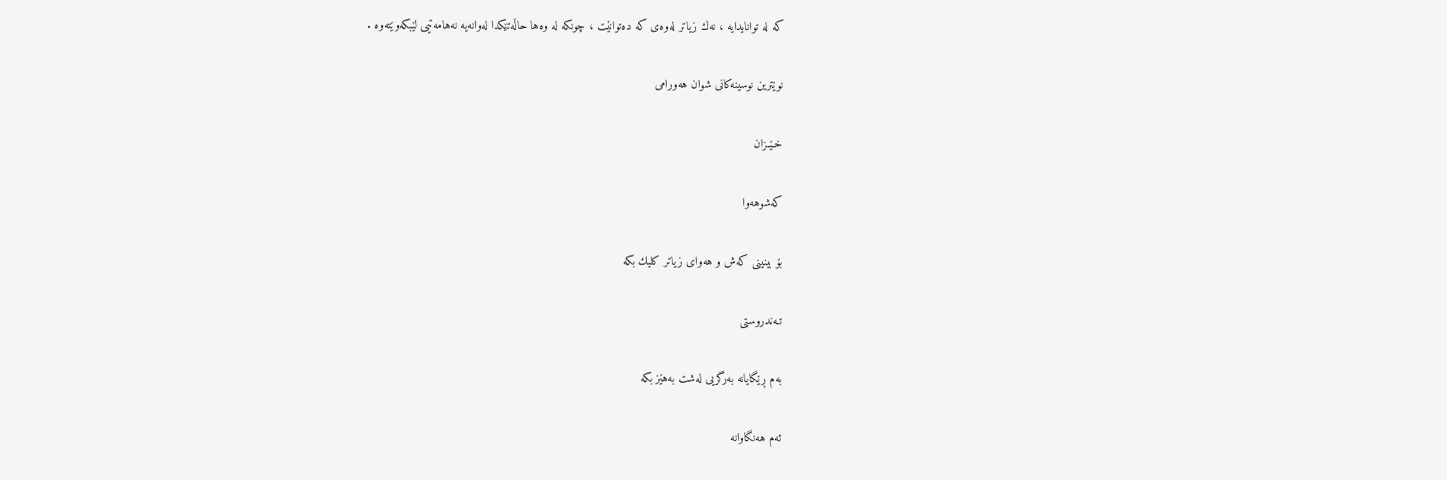كه‌ له‌ توانایدایه‌ ، نه‌ك زیاتر له‌وه‌ی كه‌ ده‌توانێت ، چونكه‌ له‌ وه‌ها حاڵه‌تێكدا له‌وانه‌یه‌ نه‌هامه‌تیی لێبكه‌وێته‌وه‌ .

نوێترین نوسینەکانی شوان هه‌ورامی

خـێـزان

کەشوهەوا

بۆ بینینی كه‌ش و هه‌وای زیاتر كلیك بكه‌

تـه‌ندروستی

به‌م ڕێگایانه‌ به‌رگریی‌ له‌شت به‌هێز بكه‌

ئه‌م هه‌نگاوانه‌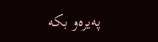په‌یره‌و بكه‌